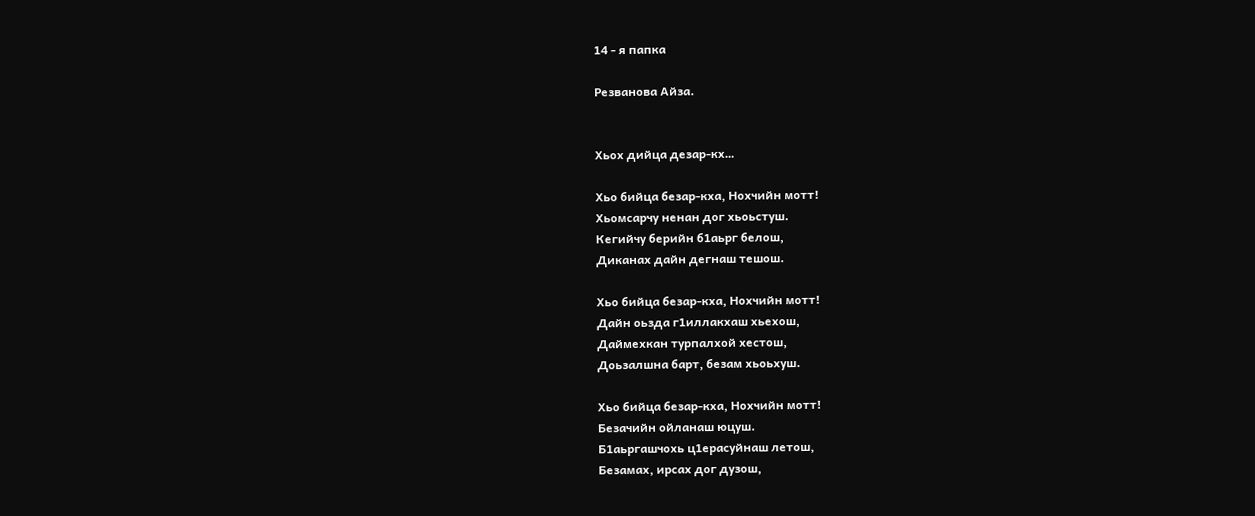14 - я папка

Резванова Айза.


Хьох дийца дезар-кх…

Хьо бийца безар-кха, Нохчийн мотт!
Хьомсарчу ненан дог хьоьстуш.
Кегийчу берийн б1аьрг белош,
Диканах дайн дегнаш тешош.

Хьо бийца безар-кха, Нохчийн мотт!
Дайн оьзда г1иллакхаш хьехош,
Даймехкан турпалхой хестош,
Доьзалшна барт, безам хьоьхуш.

Хьо бийца безар-кха, Нохчийн мотт!
Безачийн ойланаш юцуш.
Б1аьргашчохь ц1ерасуйнаш летош,
Безамах, ирсах дог дузош,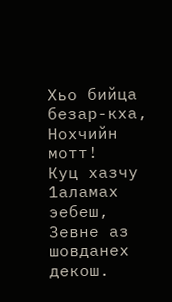Хьо бийца безар-кха, Нохчийн мотт!
Куц хазчу 1аламах эебеш,
Зевне аз шовданех декош.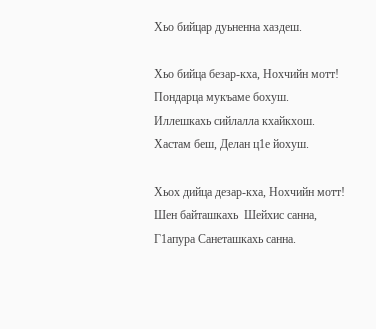Хьо бийцар дуьненна хаздеш.

Хьо бийца безар-кха, Нохчийн мотт!
Пондарца мукъаме бохуш.
Иллешкахь сийлалла кхайкхош.
Хастам беш, Делан ц1е йохуш.

Хьох дийца дезар-кха, Нохчийн мотт!
Шен байташкахь  Шейхис санна,
Г1апура Санеташкахь санна.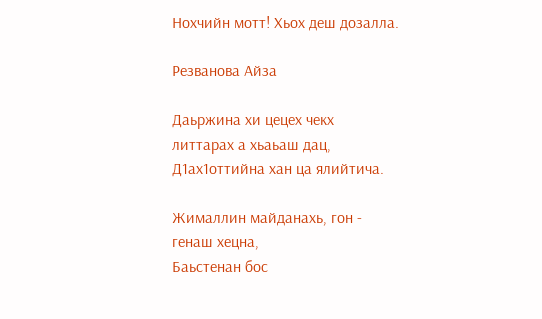Нохчийн мотт! Хьох деш дозалла.

Резванова Айза

Даьржина хи цецех чекх литтарах а хьаьаш дац,
Д1ах1оттийна хан ца ялийтича.

Жималлин майданахь, гон - генаш хецна,
Баьстенан бос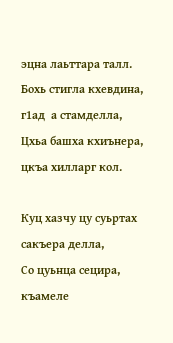эцна лаьттара талл.
Бохь стигла кхевдина, г1ад  а стамделла,
Цхьа башха кхиънера, цкъа хилларг кол.

Куц хазчу цу суьртах сакъера делла,
Со цуьнца сецира,  къамеле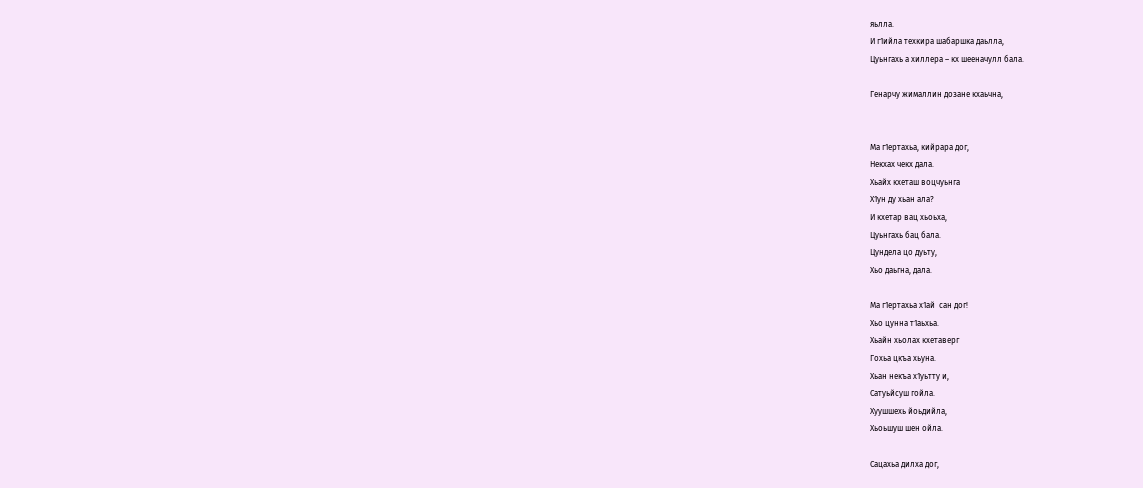яьлла.
И г1ийла техкира шабаршка даьлла,
Цуьнгахь а хиллера – кх шееначулл бала.

Генарчу жималлин дозане кхаьчна,


Ма г1ертахьа, кийрара дог,
Некхах чекх дала.
Хьайх кхеташ воцчуьнга
Х1ун ду хьан ала?
И кхетар вац хьоьха,
Цуьнгахь бац бала.
Цундела цо дуьту,
Хьо даьгна, дала.

Ма г1ертахьа х1ай  сан дог!
Хьо цунна т1аьхьа.
Хьайн хьолах кхетаверг
Гохьа цкъа хьуна.
Хьан некъа х1уьтту и,
Сатуьйсуш гойла.
Хуушшехь йоьдийла,
Хьоьшуш шен ойла.

Сацахьа дилха дог,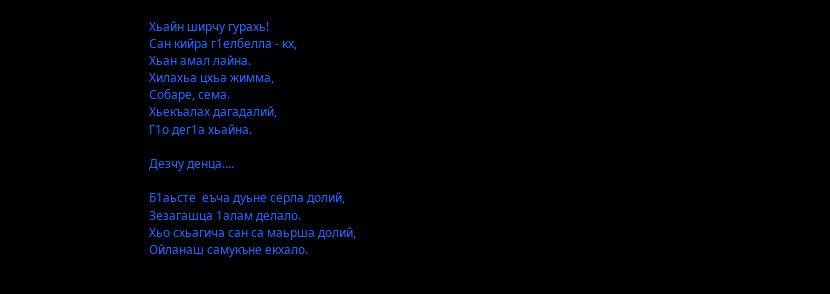Хьайн ширчу гурахь!
Сан кийра г1елбелла - кх,
Хьан амал лайна.
Хилахьа цхьа жимма,
Собаре, сема.
Хьекъалах дагадалий,
Г1о дег1а хьайна.

Дезчу денца….

Б1аьсте  еъча дуьне серла долий,
Зезагашца 1алам делало.
Хьо схьагича сан са маьрша долий,
Ойланаш самукъне екхало.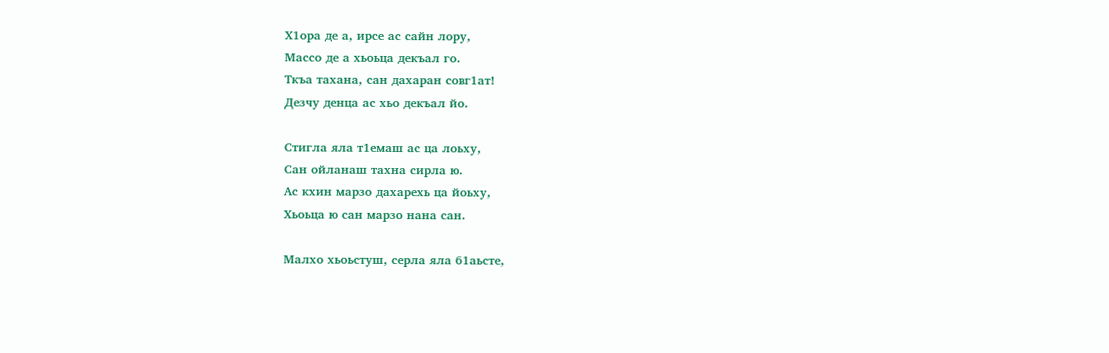Х1ора де а, ирсе ас сайн лору,
Массо де а хьоьца декъал го.
Ткъа тахана, сан дахаран совг1ат!
Дезчу денца ас хьо декъал йо.

Стигла яла т1емаш ас ца лоьху,
Сан ойланаш тахна сирла ю.
Ас кхин марзо дахарехь ца йоьху,
Хьоьца ю сан марзо нана сан.

Малхо хьоьстуш, серла яла б1аьсте,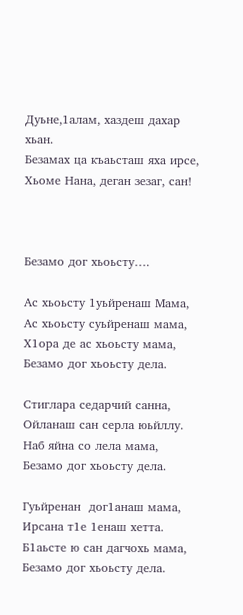Дуьне,1алам, хаздеш дахар хьан.
Безамах ца къаьсташ яха ирсе,
Хьоме Нана, деган зезаг, сан!



Безамо дог хьоьсту….

Ас хьоьсту 1уьйренаш Мама,
Ас хьоьсту суьйренаш мама,
Х1ора де ас хьоьсту мама,
Безамо дог хьоьсту дела.

Стиглара седарчий санна,
Ойланаш сан серла юьйллу.
Наб яйна со лела мама,
Безамо дог хьоьсту дела.

Гуьйренан  дог1анаш мама,
Ирсана т1е 1енаш хетта.
Б1аьсте ю сан дагчохь мама,
Безамо дог хьоьсту дела.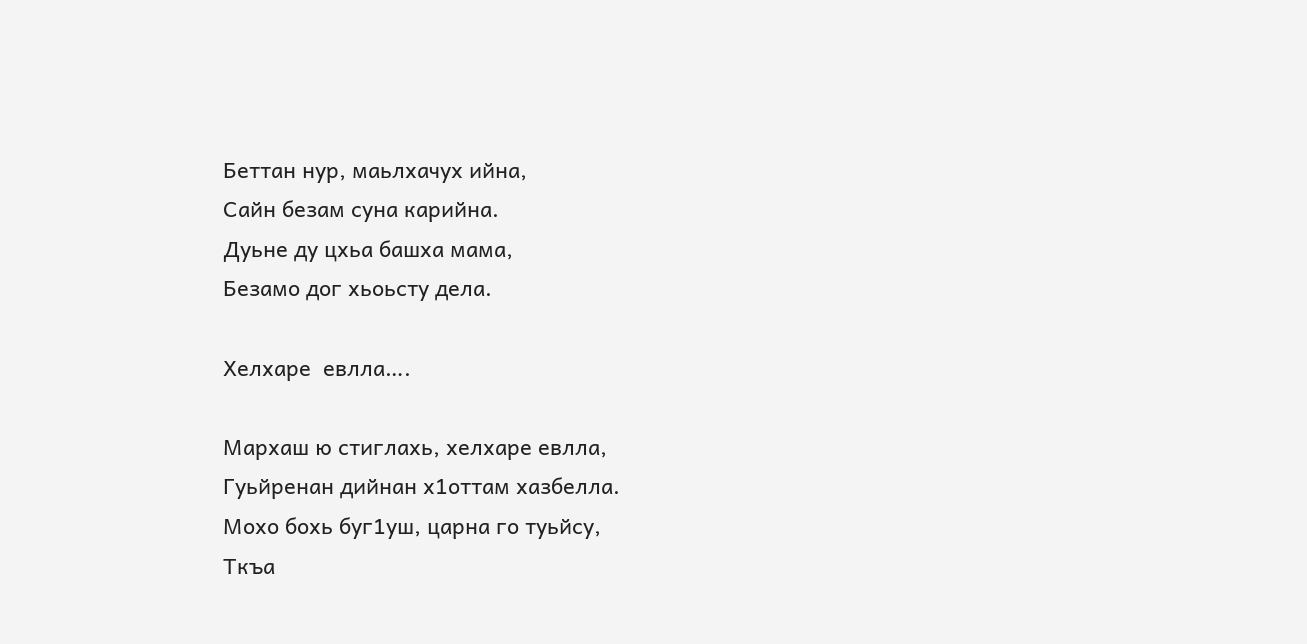Беттан нур, маьлхачух ийна,
Сайн безам суна карийна.
Дуьне ду цхьа башха мама,
Безамо дог хьоьсту дела.

Хелхаре  евлла….

Мархаш ю стиглахь, хелхаре евлла,
Гуьйренан дийнан х1оттам хазбелла.
Мохо бохь буг1уш, царна го туьйсу,
Ткъа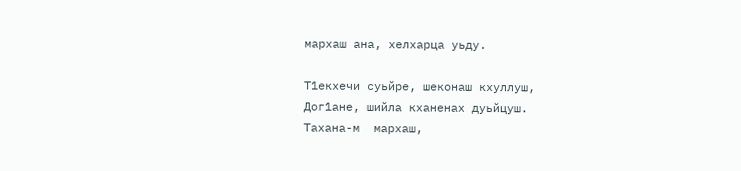мархаш ана, хелхарца уьду.

Т1екхечи суьйре, шеконаш кхуллуш,
Дог1ане, шийла кханенах дуьйцуш.
Тахана-м  мархаш,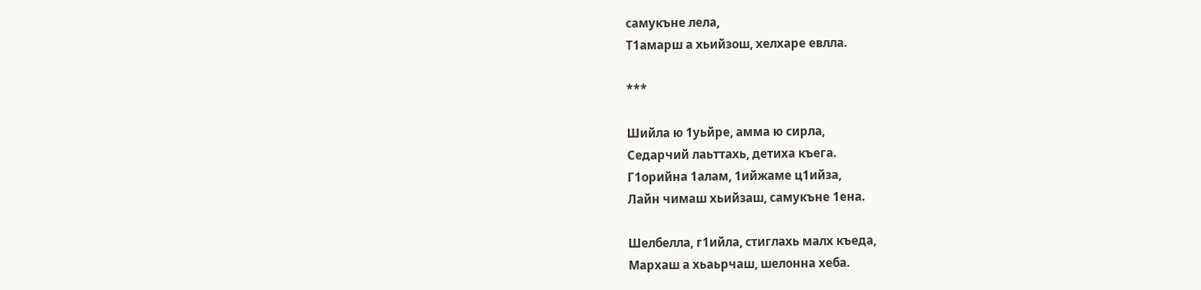самукъне лела,
Т1амарш а хьийзош, хелхаре евлла.

***

Шийла ю 1уьйре, амма ю сирла,
Седарчий лаьттахь, детиха къега.
Г1орийна 1алам, 1ийжаме ц1ийза,
Лайн чимаш хьийзаш, самукъне 1ена.

Шелбелла, г1ийла, стиглахь малх къеда,
Мархаш а хьаьрчаш, шелонна хеба.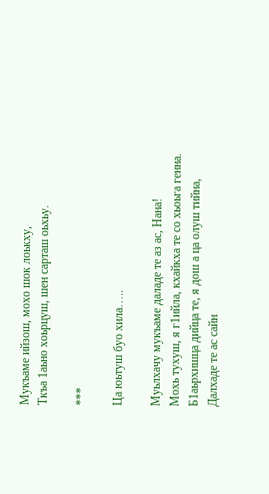Мукъаме ийзош, мохо шок лоькху,
Ткъа 1аьно хоьрцуш, шен сарташ оьхьу.

***

Ца юьтуш буо хила…..

Муьлхачу мукъаме даладе те аз ас, Нана!
Мохь тухуш, я г1ийла, кхайкха те со хьоьга генна.
Б1аьрхишца дийца те, я дош а ца олуш тийна,
Далхаде те ас сайн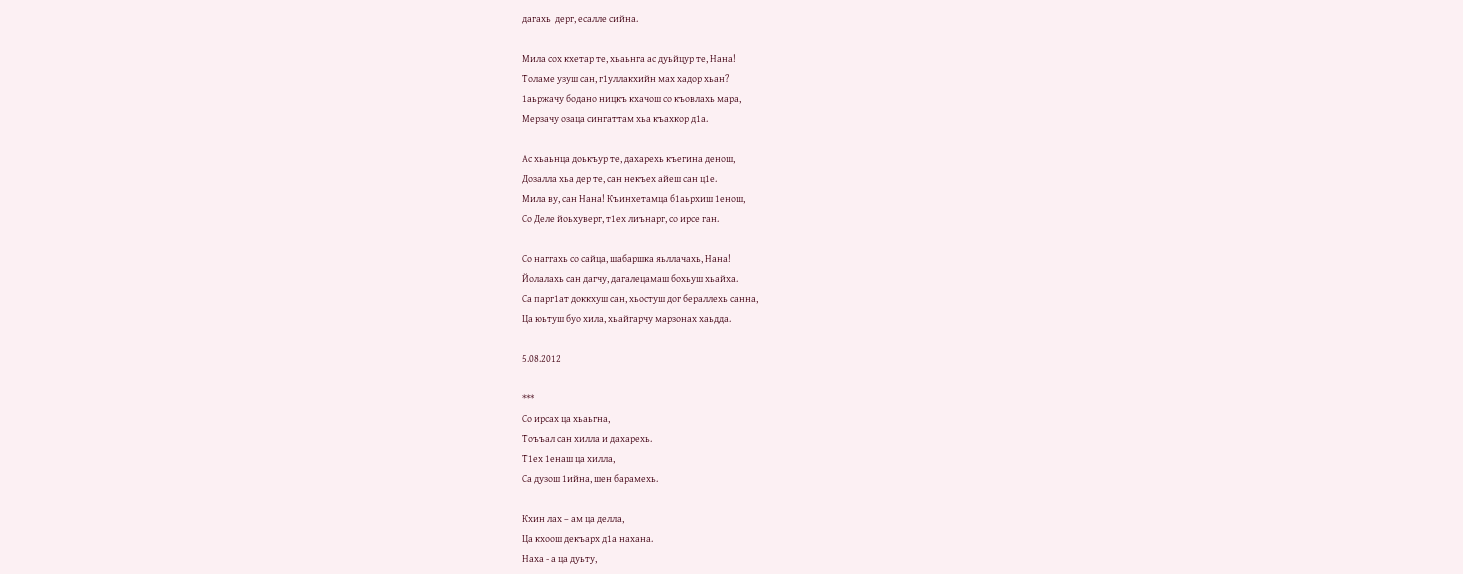дагахь  дерг, есалле сийна.

Мила сох кхетар те, хьаьнга ас дуьйцур те, Нана!
Толаме узуш сан, г1уллакхийн мах хадор хьан?
1аьржачу бодано ницкъ кхачош со къовлахь мара,
Мерзачу озаца сингаттам хьа къахкор д1а.

Ас хьаьнца доькъур те, дахарехь къегина денош,
Дозалла хьа дер те, сан некъех айеш сан ц1е.
Мила ву, сан Нана! Къинхетамца б1аьрхиш 1енош,
Со Деле йоьхуверг, т1ех лиънарг, со ирсе ган.

Со наггахь со сайца, шабаршка яьллачахь, Нана!
Йолалахь сан дагчу, дагалецамаш бохьуш хьайха.
Са парг1ат доккхуш сан, хьостуш дог бераллехь санна,
Ца юьтуш буо хила, хьайгарчу марзонах хаьдда.

5.08.2012

***
Со ирсах ца хьаьгна,
Тоъъал сан хилла и дахарехь.
Т1ех 1енаш ца хилла,
Са дузош 1ийна, шен барамехь.

Кхин лах – ам ца делла,
Ца кхоош декъарх д1а нахана.
Наха - а ца дуьту,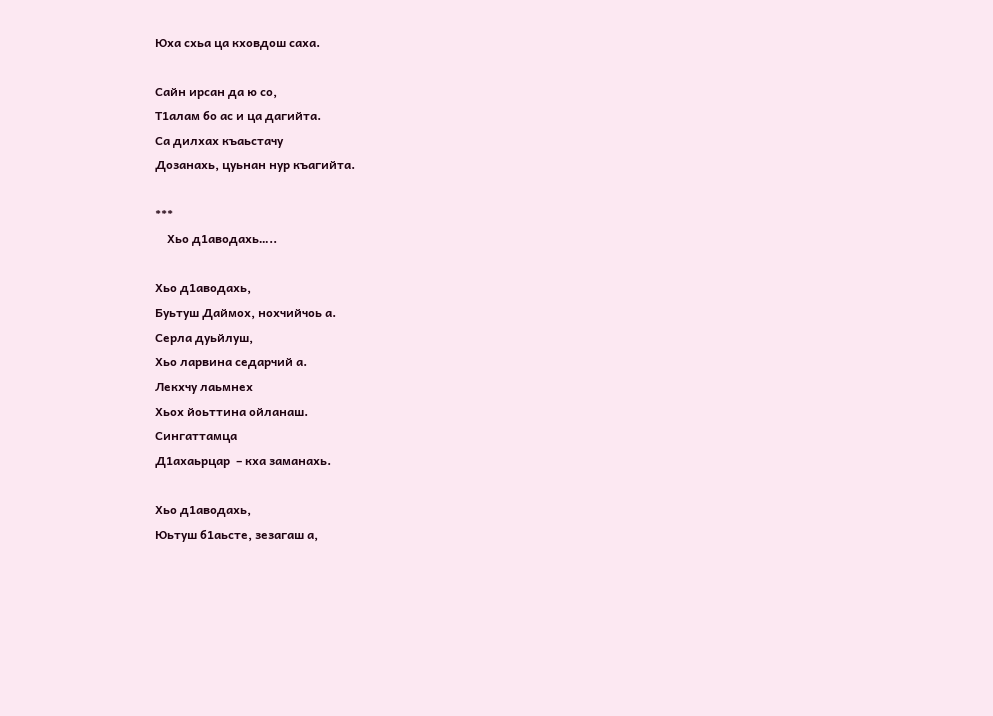Юха схьа ца кховдош саха.

Сайн ирсан да ю со,
Т1алам бо ас и ца дагийта.
Са дилхах къаьстачу
Дозанахь, цуьнан нур къагийта.

***
    Хьо д1аводахь…..

Хьо д1аводахь,
Буьтуш Даймох, нохчийчоь а.
Серла дуьйлуш,
Хьо ларвина седарчий а.
Лекхчу лаьмнех
Хьох йоьттина ойланаш.
Сингаттамца
Д1ахаьрцар  – кха заманахь.

Хьо д1аводахь,
Юьтуш б1аьсте, зезагаш а,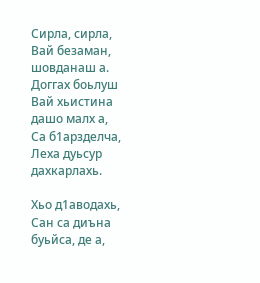Сирла, сирла,
Вай безаман, шовданаш а.
Доггах боьлуш
Вай хьистина дашо малх а,
Са б1арзделча,
Леха дуьсур дахкарлахь.

Хьо д1аводахь,
Сан са диъна буьйса, де а,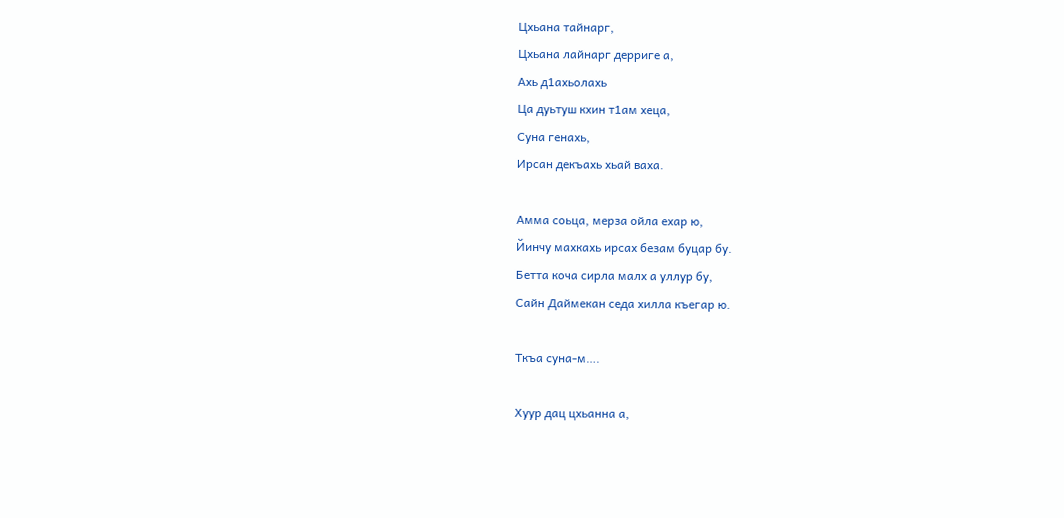Цхьана тайнарг,
Цхьана лайнарг дерриге а,
Ахь д1ахьолахь
Ца дуьтуш кхин т1ам хеца,
Суна генахь,
Ирсан декъахь хьай ваха.

Амма соьца, мерза ойла ехар ю,
Йинчу махкахь ирсах безам буцар бу.
Бетта коча сирла малх а уллур бу,
Сайн Даймекан седа хилла къегар ю.

Ткъа суна-м….

Хуур дац цхьанна а,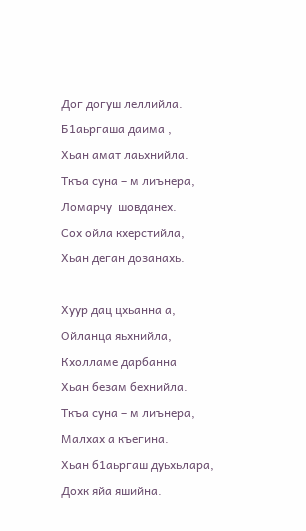Дог догуш леллийла.
Б1аьргаша даима ,
Хьан амат лаьхнийла.
Ткъа суна – м лиънера,
Ломарчу  шовданех.
Сох ойла кхерстийла,
Хьан деган дозанахь.

Хуур дац цхьанна а,
Ойланца яьхнийла,
Кхолламе дарбанна
Хьан безам бехнийла.
Ткъа суна – м лиънера,
Малхах а къегина.
Хьан б1аьргаш дуьхьлара,
Дохк яйа яшийна.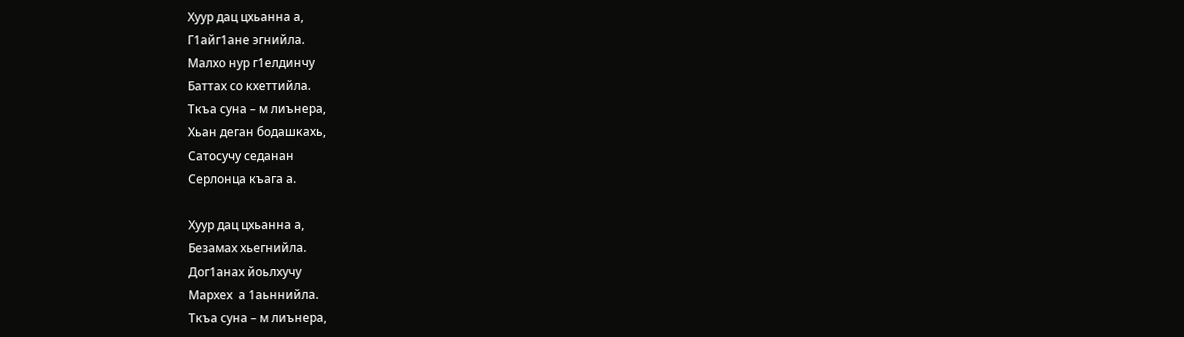Хуур дац цхьанна а,
Г1айг1ане эгнийла.
Малхо нур г1елдинчу
Баттах со кхеттийла.
Ткъа суна – м лиънера,
Хьан деган бодашкахь,
Сатосучу седанан
Серлонца къага а.

Хуур дац цхьанна а,
Безамах хьегнийла.
Дог1анах йоьлхучу
Мархех  а 1аьннийла.
Ткъа суна – м лиънера,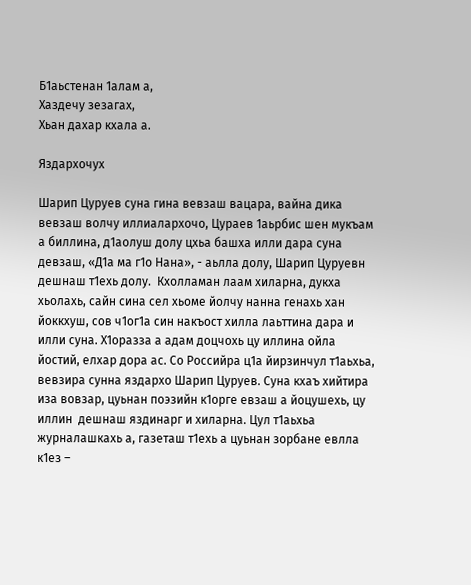Б1аьстенан 1алам а,
Хаздечу зезагах,
Хьан дахар кхала а.

Яздархочух

Шарип Цуруев суна гина вевзаш вацара, вайна дика вевзаш волчу иллиалархочо, Цураев 1аьрбис шен мукъам а биллина, д1аолуш долу цхьа башха илли дара суна девзаш, «Д1а ма г1о Нана», - аьлла долу, Шарип Цуруевн дешнаш т1ехь долу.  Кхолламан лаам хиларна, дукха хьолахь, сайн сина сел хьоме йолчу нанна генахь хан йоккхуш, сов ч1ог1а син накъост хилла лаьттина дара и илли суна. Х1оразза а адам доцчохь цу иллина ойла йостий, елхар дора ас. Со Российра ц1а йирзинчул т1аьхьа, вевзира сунна яздархо Шарип Цуруев. Суна кхаъ хийтира иза вовзар, цуьнан поэзийн к1орге евзаш а йоцушехь, цу иллин  дешнаш яздинарг и хиларна. Цул т1аьхьа журналашкахь а, газеташ т1ехь а цуьнан зорбане евлла к1ез –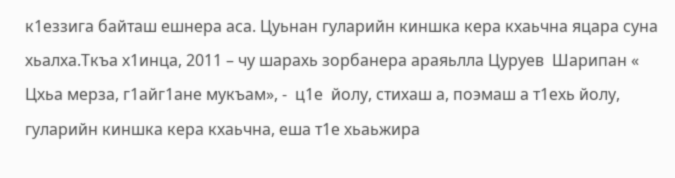к1еззига байташ ешнера аса. Цуьнан гуларийн киншка кера кхаьчна яцара суна хьалха.Ткъа х1инца, 2011 – чу шарахь зорбанера араяьлла Цуруев  Шарипан « Цхьа мерза, г1айг1ане мукъам», -  ц1е  йолу, стихаш а, поэмаш а т1ехь йолу, гуларийн киншка кера кхаьчна, еша т1е хьаьжира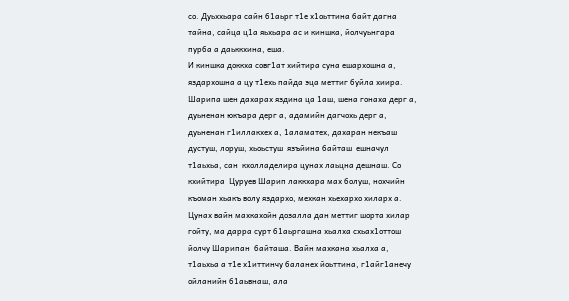со. Дуьххьара сайн б1аьрг т1е х1оьттина байт дагна тайна, сайца ц1а яьхьара ас и киншка, йолчуьнгара пурба а даьккхина, еша.
И киншка доккха совг1ат хийтира суна ешархошна а, яздархошна а цу т1ехь пайда эца меттиг буйла хиира. Шарипа шен дахарах яздина ца 1аш, шена гонаха дерг а, дуьненан юкъара дерг а, адамийн дагчохь дерг а, дуьненан г1иллакхех а, 1аламатех, дахаран некъаш дустуш, лоруш, хьоьстуш  язъйина байташ  ешначул т1аьхьа, сан  кхолладелира цунах лаьцна дешнаш. Со кхийтира  Цуруев Шарип лаккхара мах болуш, нохчийн къоман хьакъ волу яздархо, мехкан хьехархо хиларх а.  Цунах вайн махкахойн дозалла дан меттиг шорта хилар гойту, ма дарра сурт б1аьргашна хьалха схьах1оттош йолчу Шарипан  байташа. Вайн махкана хьалха а, т1аьхьа а т1е х1иттинчу баланех йоьттина, г1айг1анечу ойланийн б1аьвнаш, ала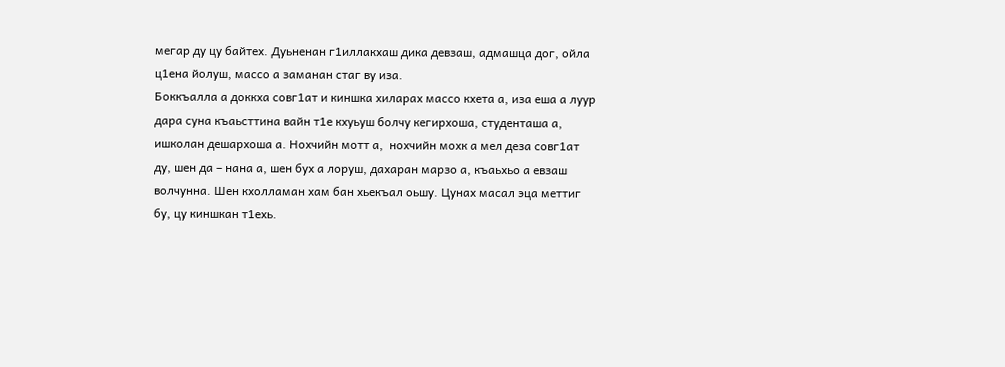мегар ду цу байтех. Дуьненан г1иллакхаш дика девзаш, адмашца дог, ойла ц1ена йолуш, массо а заманан стаг ву иза.
Боккъалла а доккха совг1ат и киншка хиларах массо кхета а, иза еша а луур дара суна къаьсттина вайн т1е кхуьуш болчу кегирхоша, студенташа а, ишколан дешархоша а. Нохчийн мотт а,  нохчийн мохк а мел деза совг1ат ду, шен да – нана а, шен бух а лоруш, дахаран марзо а, къаьхьо а евзаш волчунна. Шен кхолламан хам бан хьекъал оьшу. Цунах масал эца меттиг бу, цу киншкан т1ехь.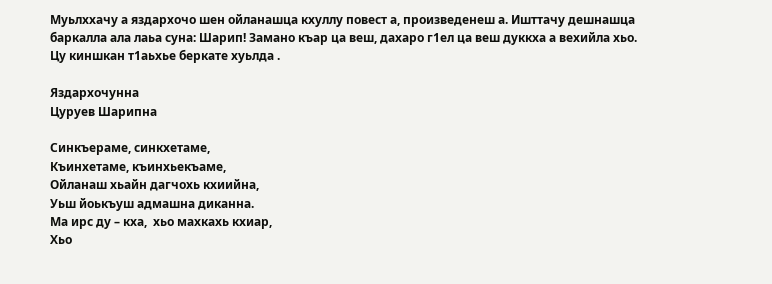Муьлххачу а яздархочо шен ойланашца кхуллу повест а, произведенеш а. Ишттачу дешнашца баркалла ала лаьа суна: Шарип! Замано къар ца веш, дахаро г1ел ца веш дуккха а вехийла хьо. Цу киншкан т1аьхье беркате хуьлда .

Яздархочунна
Цуруев Шарипна

Синкъераме, синкхетаме,
Къинхетаме, къинхьекъаме,
Ойланаш хьайн дагчохь кхиийна,
Уьш йоькъуш адмашна диканна.
Ма ирс ду – кха,  хьо махкахь кхиар,
Хьо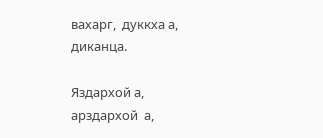вахарг,  дуккха а, диканца.

Яздархой а,  арздархой  а,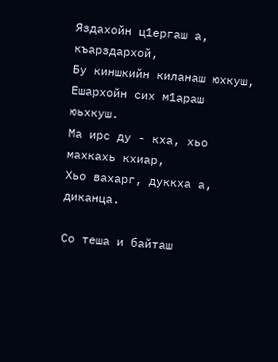Яздахойн ц1ергаш а, къарздархой,
Бу киншкийн киланаш юхкуш,
Ешархойн сих м1араш  юьхкуш.
Ма ирс ду - кха, хьо махкахь кхиар,
Хьо вахарг, дуккха а, диканца.

Со теша и байташ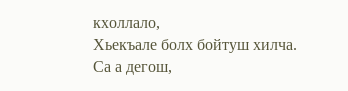кхоллало,
Хьекъале болх бойтуш хилча.
Са а дегош,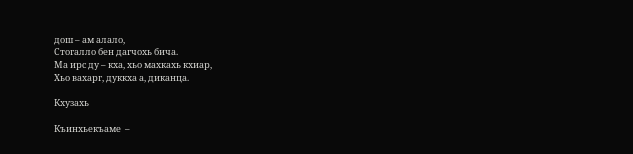дош – ам алало,
Стогалло бен дагчохь бича.
Ма ирс ду – кха, хьо махкахь кхиар,
Хьо вахарг, дуккха а, диканца.

Кхузахь

Къинхьекъаме  –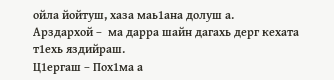ойла йойтуш, хаза маь1ана долуш а.
Арздархой –  ма дарра шайн дагахь дерг кехата т1ехь яздийраш.
Ц1ергаш – Пох1ма а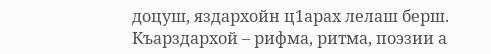доцуш, яздархойн ц1арах лелаш берш.
Къарздархой – рифма, ритма, поэзии а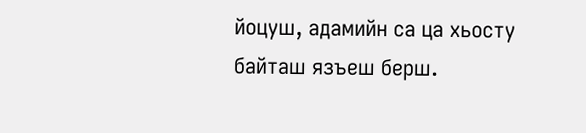йоцуш, адамийн са ца хьосту байташ язъеш берш.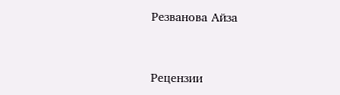Резванова Айза


Рецензии